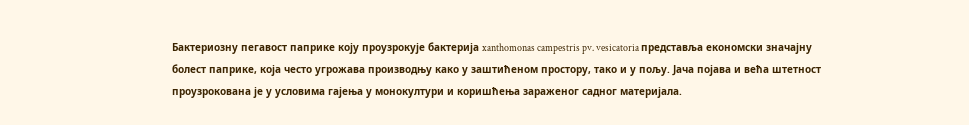Бактериозну пегавост паприке коју проузрокује бактерија xanthomonas campestris pv. vesicatoria представља економски значајну болест паприке, која често угрожава производњу како у заштићеном простору, тако и у пољу. Јача појава и већа штетност проузрокована је у условима гајења у монокултури и коришћења зараженог садног материјала.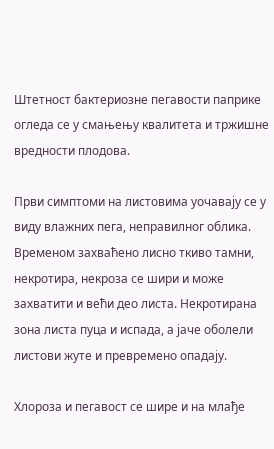Штетност бактериозне пегавости паприке огледа се у смањењу квалитета и тржишне вредности плодова.

Први симптоми на листовима уочавају се у виду влажних пега, неправилног облика. Временом захваћено лисно ткиво тамни, некротира, некроза се шири и може захватити и већи део листа. Некротирана зона листа пуца и испада, а јаче оболели листови жуте и превремено опадају.

Хлороза и пегавост се шире и на млађе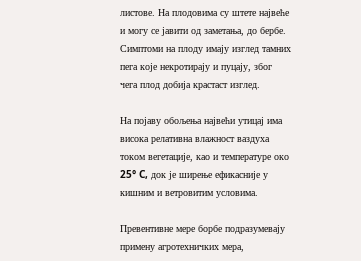листове. На плодовима су штете највеће и могу се јавити од заметања, до бербе. Симптоми на плоду имају изглед тамних пега које некротирају и пуцају, због чега плод добија крастаст изглед.

На појаву обољења највећи утицај има висока релативна влажност ваздуха током вегетације, као и температуре око 25° C, док је ширење ефикасније у кишним и ветровитим условима.

Превентивне мере борбе подразумевају примену агротехничких мера,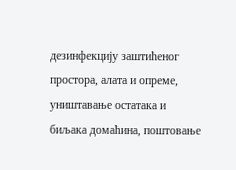дезинфекцију заштићеног простора, алата и опреме, уништавање остатака и биљака домаћина, поштовање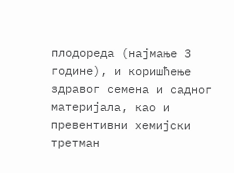плодореда (најмање 3 године), и коришћење здравог семена и садног материјала, као и превентивни хемијски третман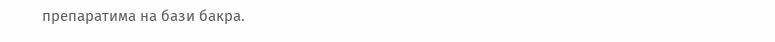препаратима на бази бакра.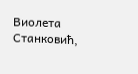Виолета Станковић,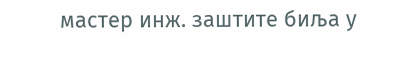мастер инж. заштите биља у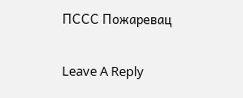ПССС Пожаревац

Leave A Reply